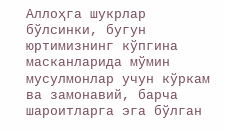Аллоҳга шукрлар бўлсинки, бугун юртимизнинг кўпгина масканларида мўмин мусулмонлар учун кўркам ва замонавий, барча шароитларга эга бўлган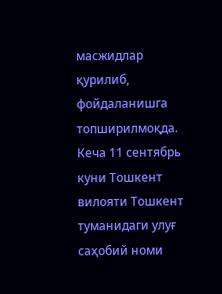масжидлар қурилиб, фойдаланишга топширилмоқда.
Кеча 11 сентябрь куни Тошкент вилояти Тошкент туманидаги улуғ саҳобий номи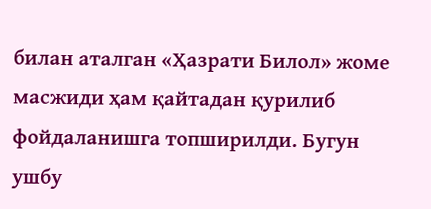билан аталган «Ҳазрати Билол» жоме масжиди ҳам қайтадан қурилиб фойдаланишга топширилди. Бугун ушбу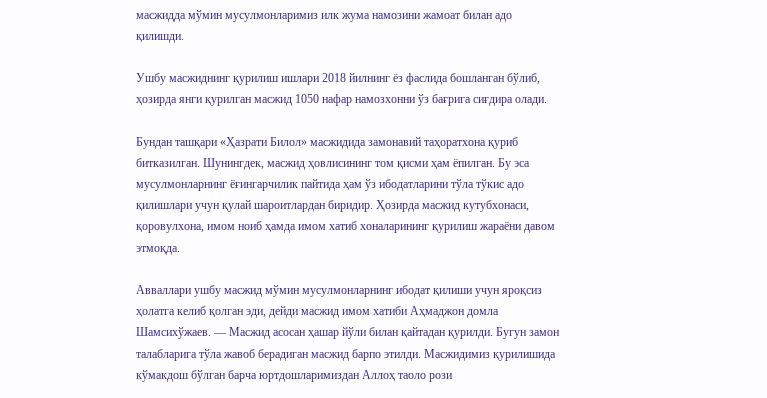масжидда мўмин мусулмонларимиз илк жума намозини жамоат билан адо қилишди.

Ушбу масжиднинг қурилиш ишлари 2018 йилнинг ёз фаслида бошланган бўлиб, ҳозирда янги қурилган масжид 1050 нафар намозхонни ўз бағрига сиғдира олади.

Бундан ташқари «Ҳазрати Билол» масжидида замонавий таҳоратхона қуриб битказилган. Шунингдек, масжид ҳовлисининг том қисми ҳам ёпилган. Бу эса мусулмонларнинг ёғингарчилик пайтида ҳам ўз ибодатларини тўла тўкис адо қилишлари учун қулай шароитлардан биридир. Ҳозирда масжид кутубхонаси, қоровулхона, имом ноиб ҳамда имом хатиб хоналарининг қурилиш жараёни давом этмоқда.

Авваллари ушбу масжид мўмин мусулмонларнинг ибодат қилиши учун яроқсиз ҳолатга келиб қолган эди, дейди масжид имом хатиби Аҳмаджон домла Шамсихўжаев. — Масжид асосан ҳашар йўли билан қайтадан қурилди. Бугун замон талабларига тўла жавоб берадиган масжид барпо этилди. Масжидимиз қурилишида кўмакдош бўлган барча юртдошларимиздан Аллоҳ таоло рози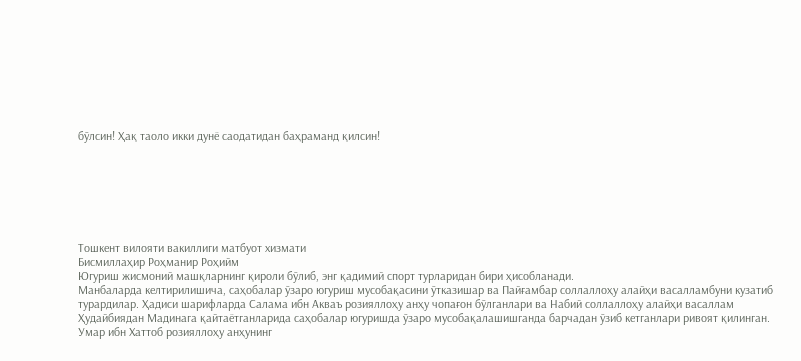бўлсин! Ҳақ таоло икки дунё саодатидан баҳраманд қилсин!







Тошкент вилояти вакиллиги матбуот хизмати
Бисмиллаҳир Роҳманир Роҳийм
Югуриш жисмоний машқларнинг қироли бўлиб, энг қадимий спорт турларидан бири ҳисобланади.
Манбаларда келтирилишича, саҳобалар ўзаро югуриш мусобақасини ўтказишар ва Пайғамбар соллаллоҳу алайҳи васалламбуни кузатиб турардилар. Ҳадиси шарифларда Салама ибн Акваъ розияллоҳу анҳу чопағон бўлганлари ва Набий соллаллоҳу алайҳи васаллам Ҳудайбиядан Мадинага қайтаётганларида саҳобалар югуришда ўзаро мусобақалашишганда барчадан ўзиб кетганлари ривоят қилинган.
Умар ибн Хаттоб розияллоҳу анҳунинг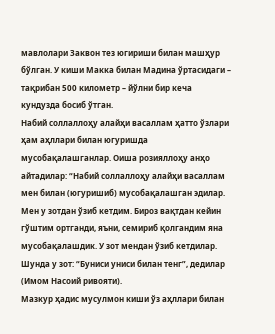мавлолари Заквон тез югириши билан машҳур бўлган. У киши Макка билан Мадина ўртасидаги – тақрибан 500 километр – йўлни бир кеча кундузда босиб ўтган.
Набий соллаллоҳу алайҳи васаллам ҳатто ўзлари ҳам аҳллари билан югуришда мусобақалашганлар. Оиша розияллоҳу анҳо айтадилар: “Набий соллаллоҳу алайҳи васаллам мен билан (югуришиб) мусобақалашган эдилар. Мен у зотдан ўзиб кетдим. Бироз вақтдан кейин гўштим ортганди, яъни, семириб қолгандим яна мусобақалашдик. У зот мендан ўзиб кетдилар. Шунда у зот: “Буниси униси билан тенг”, дедилар (Имом Насоий ривояти).
Мазкур ҳадис мусулмон киши ўз аҳллари билан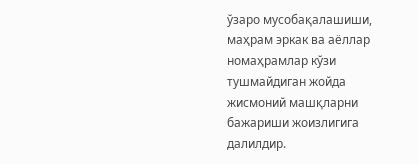ўзаро мусобақалашиши, маҳрам эркак ва аёллар номаҳрамлар кўзи тушмайдиган жойда жисмоний машқларни бажариши жоизлигига далилдир.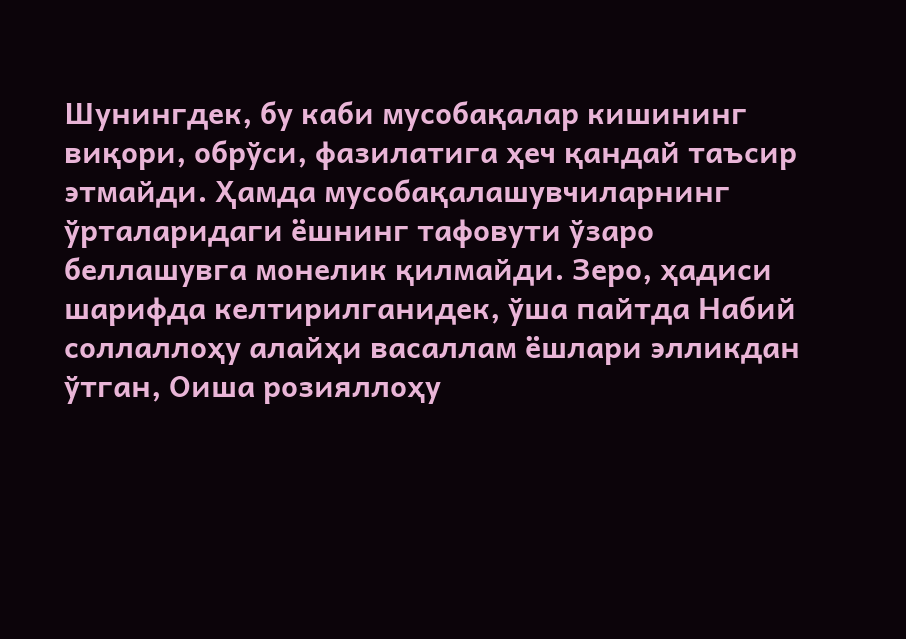Шунингдек, бу каби мусобақалар кишининг виқори, обрўси, фазилатига ҳеч қандай таъсир этмайди. Ҳамда мусобақалашувчиларнинг ўрталаридаги ёшнинг тафовути ўзаро беллашувга монелик қилмайди. Зеро, ҳадиси шарифда келтирилганидек, ўша пайтда Набий соллаллоҳу алайҳи васаллам ёшлари элликдан ўтган, Оиша розияллоҳу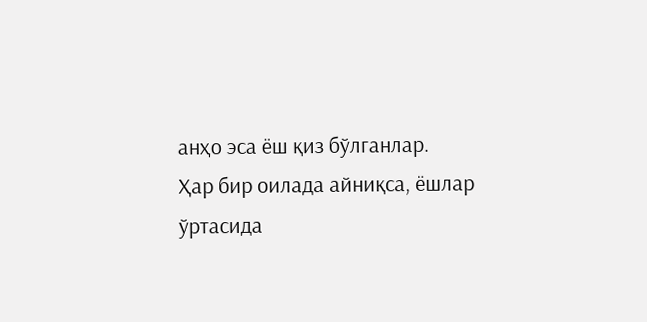анҳо эса ёш қиз бўлганлар.
Ҳар бир оилада айниқса, ёшлар ўртасида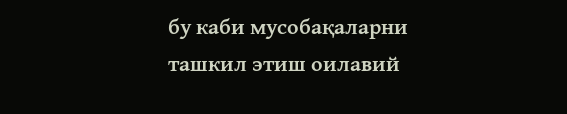бу каби мусобақаларни ташкил этиш оилавий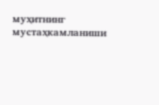муҳитнинг мустаҳкамланиши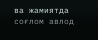ва жамиятда соғлом авлод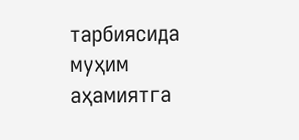тарбиясида муҳим аҳамиятга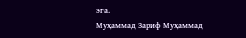эга.
Муҳаммад Зариф Муҳаммад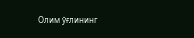Олим ўғлининг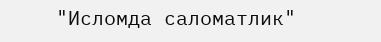"Исломда саломатлик"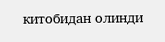китобидан олинди